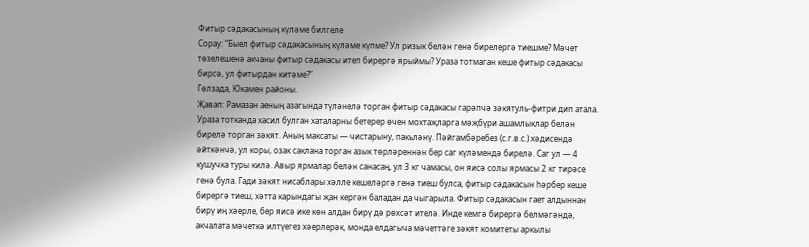Фитыр сәдакасының күләме билгеле
Сорау: “Быел фитыр сәдакасының күләме күпме? Ул ризык белән генә бирелергә тиешме? Мәчет төзелешенә акчаны фитыр сәдакасы итеп бирергә ярыймы? Ураза тотмаган кеше фитыр сәдакасы бирсә, ул фитырдан китәме?”
Гөлзада, Юкамен районы.
Җавап: Рамазан аеның азагында түләнелә торган фитыр сәдакасы гарәпчә зәкятуль-фитри дип атала. Ураза тотканда хасил булган хаталарны бетерер өчен мохтаҗларга мәҗбүри ашамлыклар белән бирелә торган зәкят. Аның максаты — чистарыну, пакьләнү. Пәйгамбәребез (с.г.в.с.) хәдисендә әйткәнчә, ул коры, озак саклана торган азык төрләреннән бер саг күләмендә бирелә. Саг ул — 4 кушучка туры килә. Авыр ярмалар белән санасаң, ул 3 кг чамасы, он яисә солы ярмасы 2 кг тирәсе генә була. Гади зәкят нисаблары хәлле кешеләргә генә тиеш булса, фитыр сәдакасын һәрбер кеше бирергә тиеш, хәтта карындагы җан кергән баладан да чыгарыла. Фитыр сәдакасын гает алдыннан бирү иң хәерле, бер яисә ике көн алдан бирү дә рөхсәт ителә. Инде кемгә бирергә белмәгәндә, акчалата мәчеткә илтүегез хәерлерәк, монда елдагыча мәчеттәге зәкят комитеты аркылы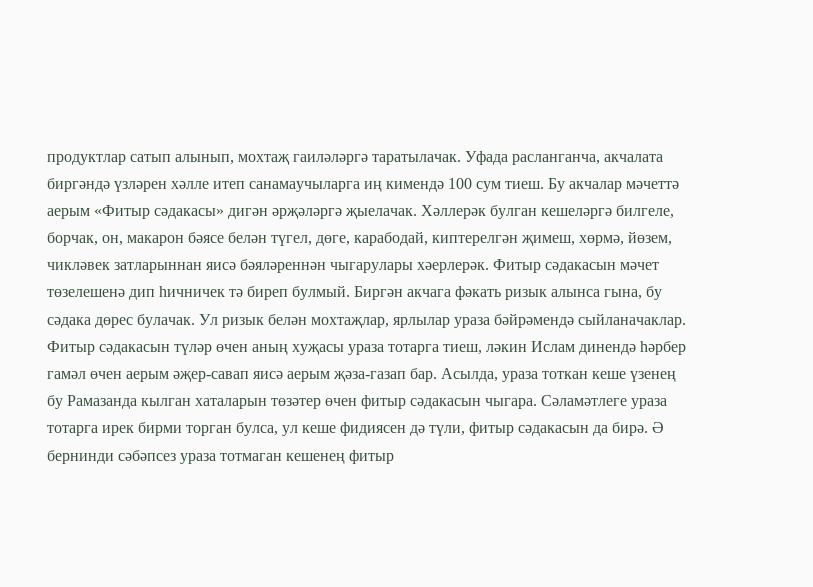продуктлар сатып алынып, мохтаҗ гаиләләргә таратылачак. Уфада расланганча, акчалата биргәндә үзләрен хәлле итеп санамаучыларга иң кимендә 100 сум тиеш. Бу акчалар мәчеттә аерым «Фитыр сәдакасы» дигән әрҗәләргә җыелачак. Хәллерәк булган кешеләргә билгеле, борчак, он, макарон бәясе белән түгел, дөге, карабодай, киптерелгән җимеш, хөрмә, йөзем, чикләвек затларыннан яисә бәяләреннән чыгарулары хәерлерәк. Фитыр сәдакасын мәчет төзелешенә дип һичничек тә биреп булмый. Биргән акчага фәкать ризык алынса гына, бу сәдака дөрес булачак. Ул ризык белән мохтаҗлар, ярлылар ураза бәйрәмендә сыйланачаклар. Фитыр сәдакасын түләр өчен аның хуҗасы ураза тотарга тиеш, ләкин Ислам динендә һәрбер гамәл өчен аерым әҗер-савап яисә аерым җәза-газап бар. Асылда, ураза тоткан кеше үзенең бу Рамазанда кылган хаталарын төзәтер өчен фитыр сәдакасын чыгара. Сәламәтлеге ураза тотарга ирек бирми торган булса, ул кеше фидиясен дә түли, фитыр сәдакасын да бирә. Ә бернинди сәбәпсез ураза тотмаган кешенең фитыр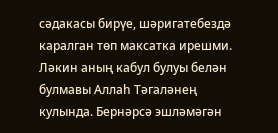сәдакасы бирүе, шәригатебездә каралган төп максатка ирешми. Ләкин аның кабул булуы белән булмавы Аллаһ Тәгаләнең кулында. Бернәрсә эшләмәгән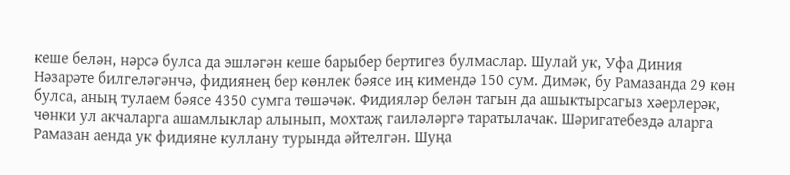кеше белән, нәрсә булса да эшләгән кеше барыбер бертигез булмаслар. Шулай ук, Уфа Диния Нәзарәте билгеләгәнчә, фидиянең бер көнлек бәясе иң кимендә 150 сум. Димәк, бу Рамазанда 29 көн булса, аның тулаем бәясе 4350 сумга төшәчәк. Фидияләр белән тагын да ашыктырсагыз хәерлерәк, чөнки ул акчаларга ашамлыклар алынып, мохтаҗ гаиләләргә таратылачак. Шәригатебездә аларга Рамазан аенда ук фидияне куллану турында әйтелгән. Шуңа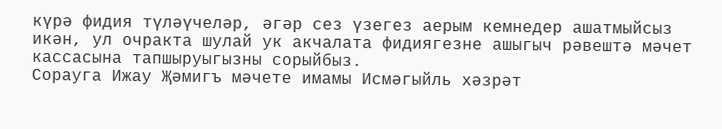күрә фидия түләүчеләр, әгәр сез үзегез аерым кемнедер ашатмыйсыз икән, ул очракта шулай ук акчалата фидиягезне ашыгыч рәвештә мәчет кассасына тапшыруыгызны сорыйбыз.
Сорауга Ижау Җәмигъ мәчете имамы Исмәгыйль хәзрәт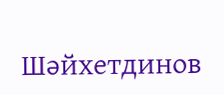Шәйхетдинов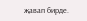җавап бирде.